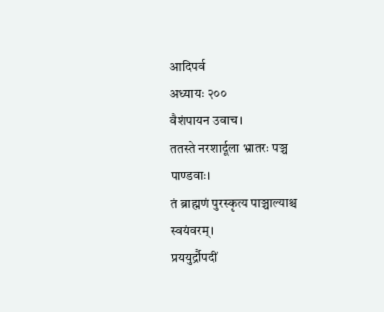आदिपर्व
अध्यायः २००
वैशंपायन उवाच।
ततस्ते नरशार्दूला भ्रातरः पञ्च पाण्डवाः।
तं ब्राह्मणं पुरस्कृत्य पाञ्चाल्याश्च स्वयंवरम्।
प्रययुर्द्रौपदीं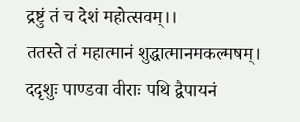द्रष्टुं तं च देशं महोत्सवम्।।
ततस्ते तं महात्मानं शुद्धात्मानमकल्मषम्।
ददृशुः पाण्डवा वीराः पथि द्वैपायनं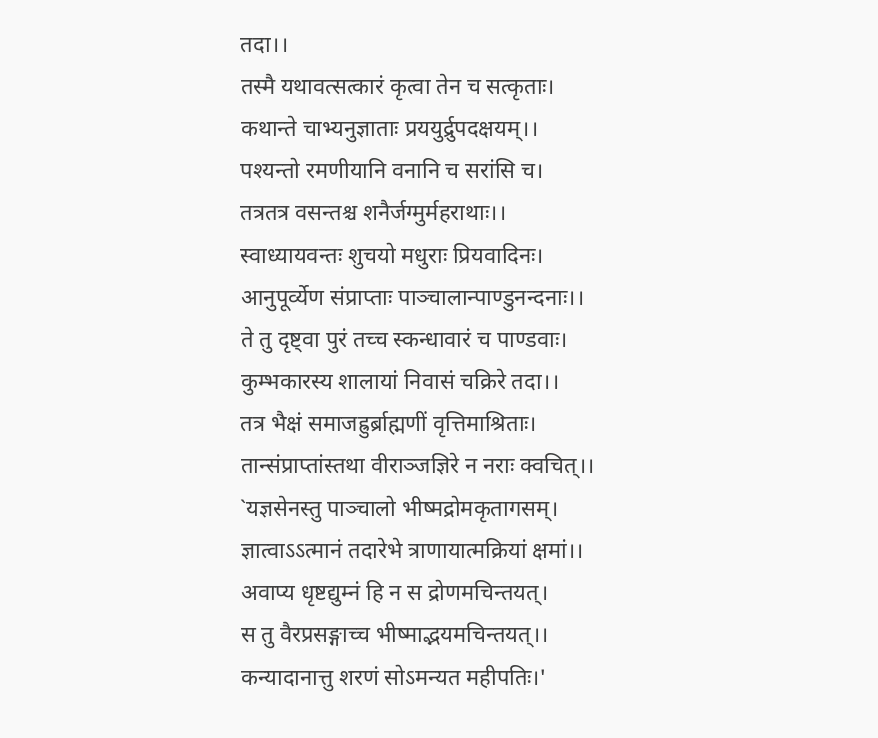तदा।।
तस्मै यथावत्सत्कारं कृत्वा तेन च सत्कृताः।
कथान्ते चाभ्यनुज्ञाताः प्रययुर्द्रुपदक्षयम्।।
पश्यन्तो रमणीयानि वनानि च सरांसि च।
तत्रतत्र वसन्तश्च शनैर्जग्मुर्महराथाः।।
स्वाध्यायवन्तः शुचयो मधुराः प्रियवादिनः।
आनुपूर्व्येण संप्राप्ताः पाञ्चालान्पाण्डुनन्दनाः।।
ते तु दृष्ट्वा पुरं तच्च स्कन्धावारं च पाण्डवाः।
कुम्भकारस्य शालायां निवासं चक्रिरे तदा।।
तत्र भैक्षं समाजह्रुर्ब्राह्मणीं वृत्तिमाश्रिताः।
तान्संप्राप्तांस्तथा वीराञ्जज्ञिरे न नराः क्वचित्।।
`यज्ञसेनस्तु पाञ्चालो भीष्मद्रोमकृतागसम्।
ज्ञात्वाऽऽत्मानं तदारेभे त्राणायात्मक्रियां क्षमां।।
अवाप्य धृष्टद्युम्नं हि न स द्रोणमचिन्तयत्।
स तु वैरप्रसङ्गाच्च भीष्माद्भयमचिन्तयत्।।
कन्यादानात्तु शरणं सोऽमन्यत महीपतिः।'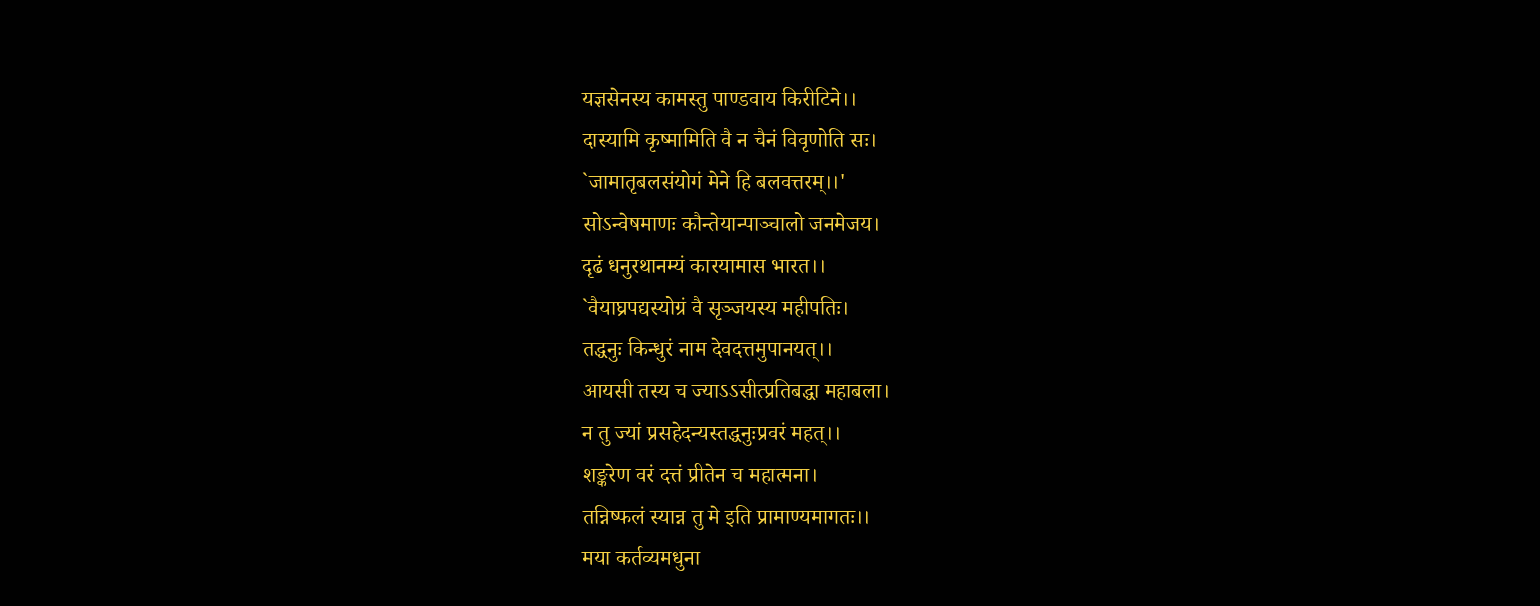यज्ञसेनस्य कामस्तु पाण्डवाय किरीटिने।।
दास्यामि कृष्मामिति वै न चैनं विवृणोति सः।
`जामातृबलसंयोगं मेने हि बलवत्तरम्।।'
सोऽन्वेषमाणः कौन्तेयान्पाञ्चालो जनमेजय।
दृढं धनुरथानम्यं कारयामास भारत।।
`वैयाघ्रपद्यस्योग्रं वै सृञ्जयस्य महीपतिः।
तद्धनुः किन्धुरं नाम देवदत्तमुपानयत्।।
आयसी तस्य च ज्याऽऽसीत्प्रतिबद्धा महाबला।
न तु ज्यां प्रसहेदन्यस्तद्धनुःप्रवरं महत्।।
शङ्करेण वरं दत्तं प्रीतेन च महात्मना।
तन्निष्फलं स्यान्न तु मे इति प्रामाण्यमागतः।।
मया कर्तव्यमधुना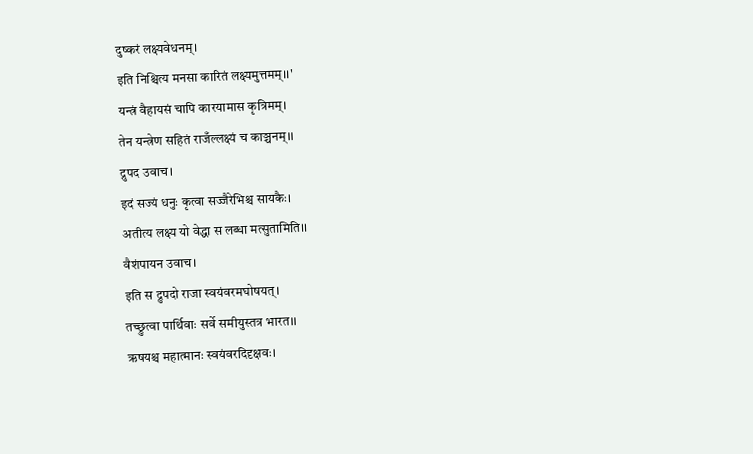दुष्करं लक्ष्यवेधनम्।
इति निश्चित्य मनसा कारितं लक्ष्यमुत्तमम्।।'
यन्त्रं वैहायसं चापि कारयामास कृत्रिमम्।
तेन यन्त्रेण सहितं राजँल्लक्ष्यं च काञ्चनम्।।
द्रुपद उवाच।
इदं सज्यं धनुः कृत्वा सज्जैरेभिश्च सायकैः।
अतीत्य लक्ष्य यो वेद्धा स लब्धा मत्सुतामिति।।
वैशंपायन उवाच।
इति स द्रुपदो राजा स्वयंवरमघोषयत्।
तच्छ्रुत्वा पार्थिवाः सर्वे समीयुस्तत्र भारत।।
ऋषयश्च महात्मानः स्वयंवरदिदृक्षवः।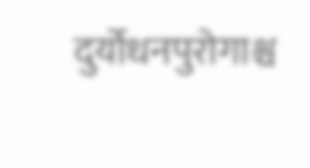दुर्योधनपुरोगाश्च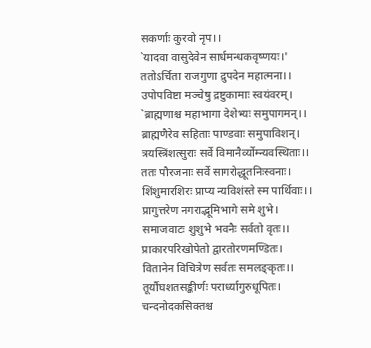सकर्णाः कुरवो नृप।।
`यादवा वासुदेवेन सार्धमन्धकवृष्णयः।'
ततोऽर्चिता राजगुणा द्रुपदेन महात्मना।।
उपोपविष्टा मञ्चेषु द्रष्टुकामाः स्वयंवरम्।
`ब्राह्मणाश्च महाभागा देशेभ्यः समुपागमन्।।
ब्राह्मणैरेव सहिताः पाण्डवाः समुपाविशन्।
त्रयस्त्रिंशत्सुराः सर्वे विमानैर्व्योम्न्यवस्थिताः।।
ततः पौरजनाः सर्वे सागरोद्धूतनिःस्वनाः।
शिंशुमारशिरः प्राप्य न्यविशंस्ते स्म पार्थिवाः।।
प्रागुत्तरेण नगराद्भूमिभागे समे शुभे।
समाजवाटः शुशुभे भवनैः सर्वतो वृतः।।
प्राकारपरिखोपेतो द्वारतोरणमण्डितः।
वितानेन विचित्रेण सर्वतः समलङ्कृतः।।
तूर्यौघशतसङ्कीर्णः परार्ध्यागुरुधूपितः।
चन्दनोदकसिक्तश्च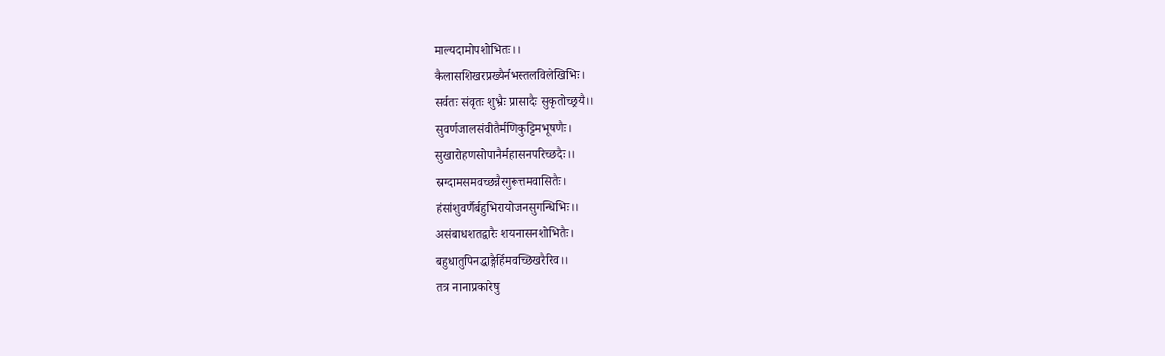माल्यदामोपशोभितः।।
कैलासशिखरप्रख्यैर्नभस्तलविलेखिभिः।
सर्वतः संवृतः शुभ्रैः प्रासादैः सुकृतोच्छ्रयै।।
सुवर्णजालसंवीतैर्मणिकुट्टिमभूषणैः।
सुखारोहणसोपानैर्महासनपरिच्छदैः।।
स्रग्दामसमवच्छन्नैरगुरूत्तमवासितैः।
हंसांशुवर्णैर्बहुभिरायोजनसुगन्धिभिः।।
असंबाधशतद्वारैः शयनासनशोभितैः।
बहुधातुपिनद्धाङ्गैर्हिमवच्छिखरैरिव।।
तत्र नानाप्रकारेषु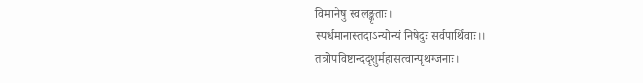विमानेषु स्वलङ्कृताः।
स्पर्धमानास्तदाऽन्योन्यं निषेदुः सर्वपार्थिवाः।।
तत्रोपविष्टान्ददृशुर्महासत्वान्पृथग्जनाः।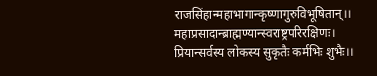राजसिंहान्महाभागान्कृष्णागुरुविभूषितान्।।
महाप्रसादान्ब्राह्मण्यान्स्वराष्ट्रपरिरक्षिणः।
प्रियान्सर्वस्य लोकस्य सुकृतैः कर्मभिः शुभैः।।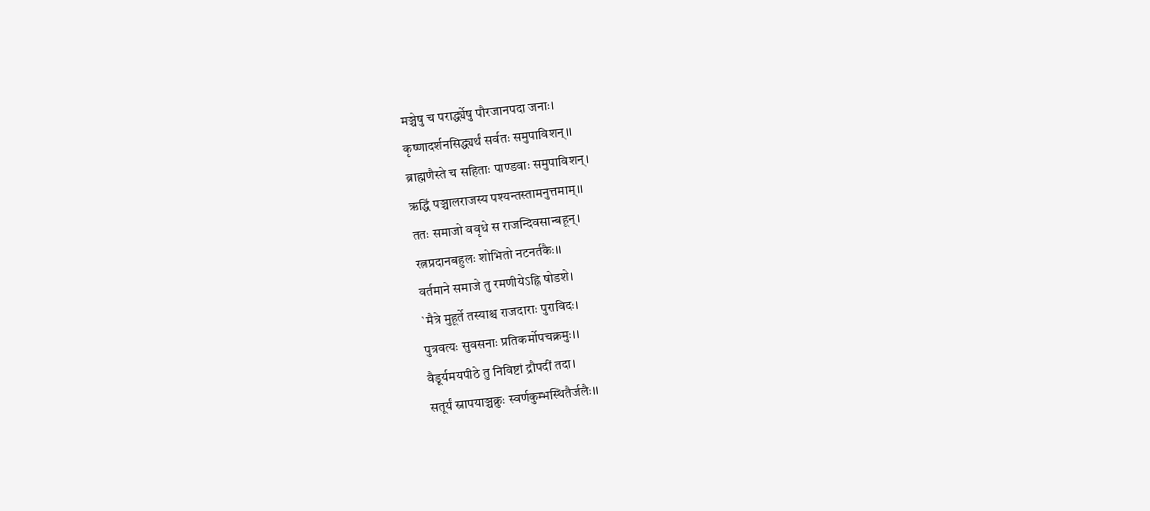मञ्चेषु च परार्द्ध्येषु पौरजानपदा जनाः।
कृष्णादर्शनसिद्ध्यर्थं सर्वतः समुपाविशन्।।
ब्राह्मणैस्ते च सहिताः पाण्डवाः समुपाविशन्।
ऋद्धिं पञ्चालराजस्य पश्यन्तस्तामनुत्तमाम्।।
ततः समाजो ववृधे स राजन्दिवसान्बहून्।
रत्नप्रदानबहुलः शोभितो नटनर्तकैः।।
वर्तमाने समाजे तु रमणीयेऽह्नि षोडशे।
`मैत्रे मुहूर्ते तस्याश्च राजदाराः पुराविदः।
पुत्रवत्यः सुवसनाः प्रतिकर्मोपचक्रमुः।।
वैडूर्यमयपीठे तु निविष्टां द्रौपदीं तदा।
सतूर्यं स्नापयाञ्चक्रुः स्वर्णकुम्भस्थितैर्जलैः।।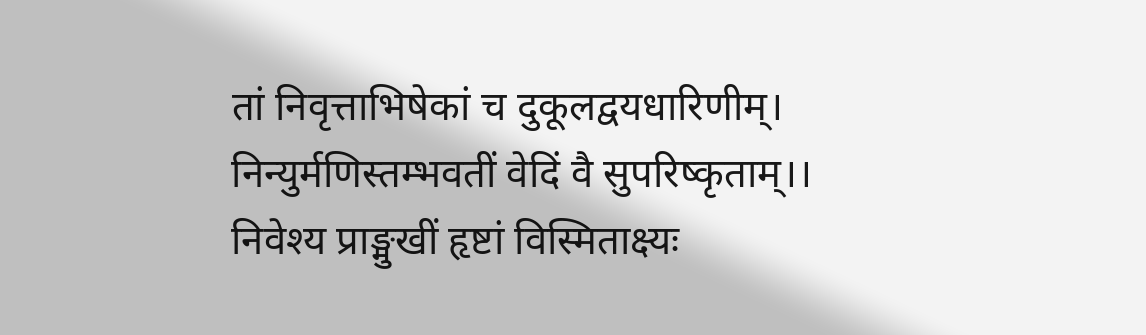तां निवृत्ताभिषेकां च दुकूलद्वयधारिणीम्।
निन्युर्मणिस्तम्भवतीं वेदिं वै सुपरिष्कृताम्।।
निवेश्य प्राङ्मुखीं हृष्टां विस्मिताक्ष्यः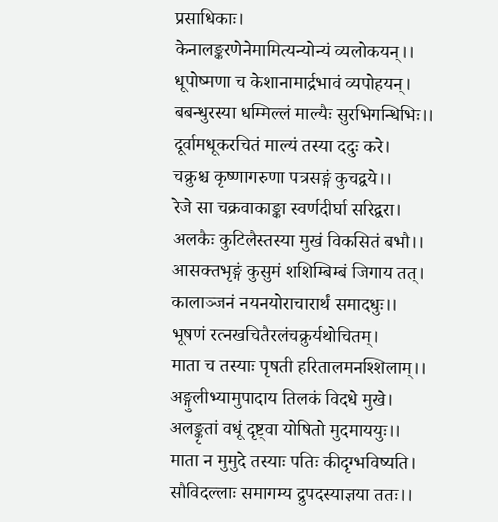प्रसाधिकाः।
केनालङ्करणेनेमामित्यन्योन्यं व्यलोकयन्।।
धूपोष्मणा च केशानामार्द्रभावं व्यपोहयन्।
बबन्धुरस्या धम्मिल्लं माल्यैः सुरभिगन्धिभिः।।
दूर्वामधूकरचितं माल्यं तस्या ददुः करे।
चक्रुश्च कृष्णागरुणा पत्रसङ्गं कुचद्वये।।
रेजे सा चक्रवाकाङ्का स्वर्णदीर्घा सरिद्वरा।
अलकैः कुटिलैस्तस्या मुखं विकसितं बभौ।।
आसक्तभृङ्गं कुसुमं शशिम्बिम्बं जिगाय तत्।
कालाञ्जनं नयनयोराचारार्थं समादधुः।।
भूषणं रत्नखचितैरलंचक्रुर्यथोचितम्।
माता च तस्याः पृषती हरितालमनश्शिलाम्।।
अङ्गुलीभ्यामुपादाय तिलकं विदधे मुखे।
अलङ्कृतां वधूं दृष्ट्वा योषितो मुदमाययुः।।
माता न मुमुदे तस्याः पतिः कीदृग्भविष्यति।
सौविदल्लाः समागम्य द्रुपदस्याज्ञया ततः।।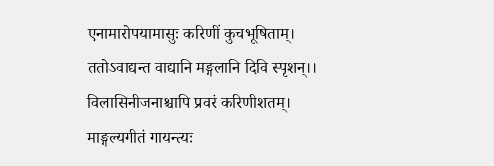एनामारोपयामासुः करिणीं कुचभूषिताम्।
ततोऽवाद्यन्त वाद्यानि मङ्गलानि दिवि स्पृशन्।।
विलासिनीजनाश्चापि प्रवरं करिणीशतम्।
माङ्गल्यगीतं गायन्त्यः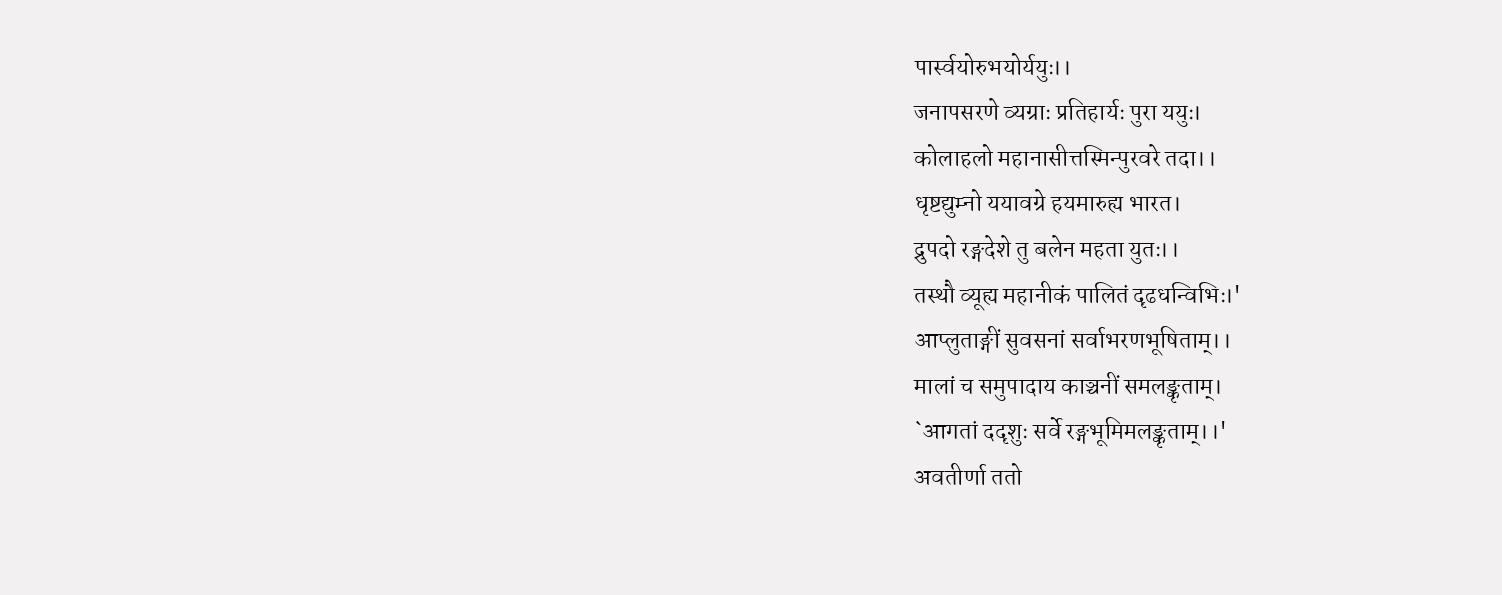पार्स्वयोरुभयोर्ययुः।।
जनापसरणे व्यग्राः प्रतिहार्यः पुरा ययुः।
कोलाहलो महानासीत्तस्मिन्पुरवरे तदा।।
धृष्टद्युम्नो ययावग्रे हयमारुह्य भारत।
द्रुपदो रङ्गदेशे तु बलेन महता युतः।।
तस्थौ व्यूह्य महानीकं पालितं दृढधन्विभिः।'
आप्लुताङ्गीं सुवसनां सर्वाभरणभूषिताम्।।
मालां च समुपादाय काञ्चनीं समलङ्कृताम्।
`आगतां ददृशुः सर्वे रङ्गभूमिमलङ्कृताम्।।'
अवतीर्णा ततो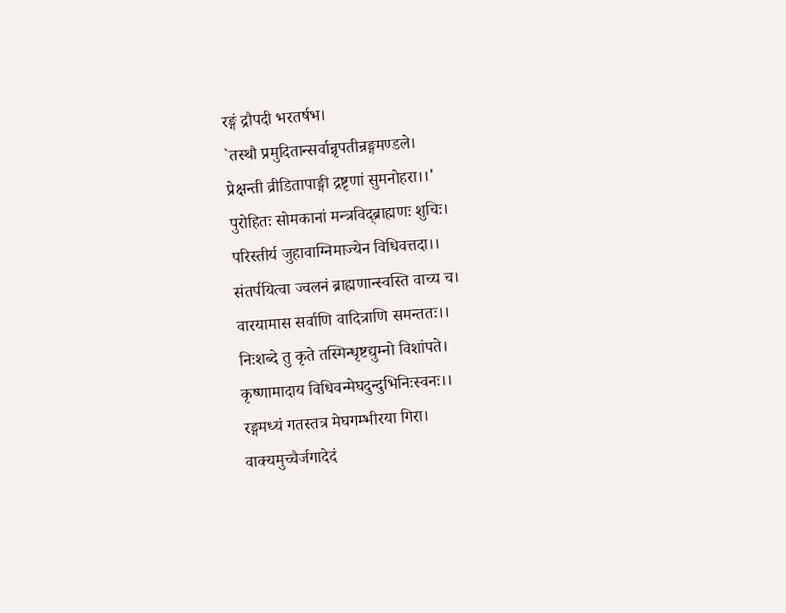रङ्गं द्रौपदी भरतर्षभ।
`तस्थौ प्रमुदितान्सर्वान्नृपतीन्रङ्गमण्डले।
प्रेक्षन्ती व्रीडितापाङ्गी द्रष्टृणां सुमनोहरा।।'
पुरोहितः सोमकानां मन्त्रविद्ब्राह्मणः शुचिः।
परिस्तीर्य जुहावाग्निमाज्येन विधिवत्तदा।।
संतर्पयित्वा ज्वलनं ब्राह्मणान्स्वस्ति वाच्य च।
वारयामास सर्वाणि वादित्राणि समन्ततः।।
निःशब्दे तु कृते तस्मिन्धृष्टद्युम्नो विशांपते।
कृष्णामादाय विधिवन्मेघदुन्दुभिनिःस्वनः।।
रङ्गमध्यं गतस्तत्र मेघगम्भीरया गिरा।
वाक्यमुच्चैर्जगादेदं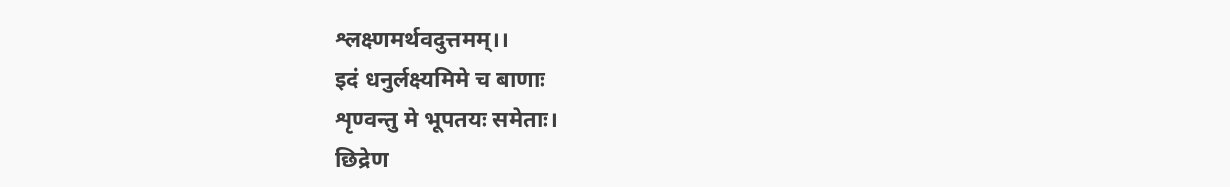श्लक्ष्णमर्थवदुत्तमम्।।
इदं धनुर्लक्ष्यमिमे च बाणाः
शृण्वन्तु मे भूपतयः समेताः।
छिद्रेण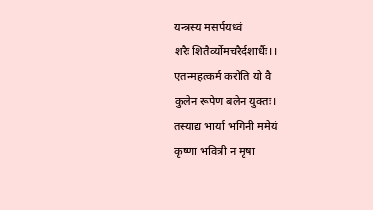यन्त्रस्य मसर्पयध्वं
शरैः शितैर्व्योमचरैर्दशार्धैः।।
एतन्महत्कर्म करोति यो वै
कुलेन रूपेण बलेन युक्तः।
तस्याद्य भार्या भगिनी ममेयं
कृष्णा भवित्री न मृषा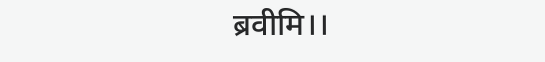ब्रवीमि।।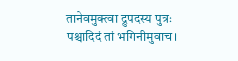तानेवमुक्त्वा द्रुपदस्य पुत्रः
पश्चादिदं तां भगिनीमुवाच।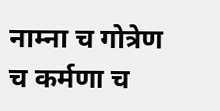नाम्ना च गोत्रेण च कर्मणा च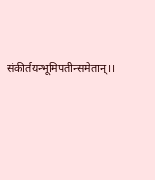संकीर्तयन्भूमिपतीन्समेतान्।।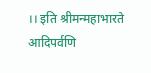।। इति श्रीमन्महाभारते आदिपर्वणि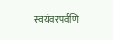स्वयंवरपर्वणि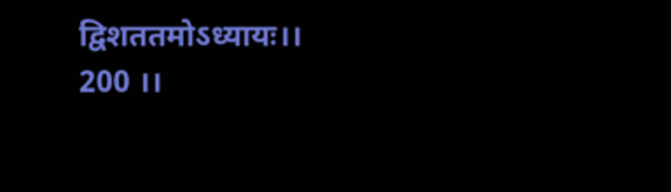द्विशततमोऽध्यायः।। 200 ।।